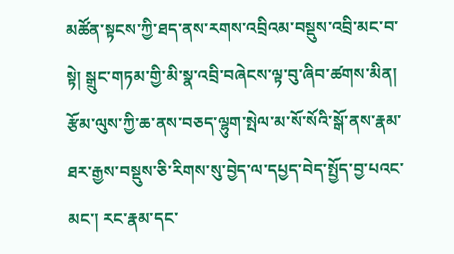མཚོན་སྟངས་ཀྱི་ཐད་ནས་རགས་འབྲིའམ་བསྡུས་འབྲི་མང་བ་སྟེ། སྒྲུང་གཏམ་གྱི་མི་སྣ་འབྲི་བཞེངས་ལྟ་བུ་ཞིབ་ཚགས་མིན། རྩོམ་ལུས་ཀྱི་ཆ་ནས་བཅད་ལྷུག་སྤེལ་མ་སོ་སོའི་སྒོ་ནས་རྣམ་ཐར་རྒྱས་བསྡུས་ཅི་རིགས་སུ་བྱེད་ལ་དཔྱད་བེད་སྤྱོད་བྱ་པའང་མང་། རང་རྣམ་དང་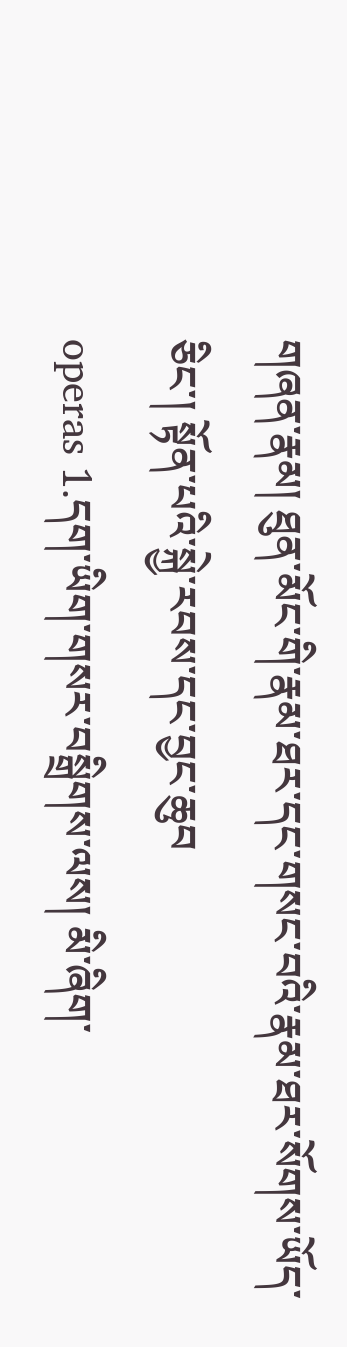གཞན་རྣམ། ཐུན་མོང་གི་རྣམ་ཐར་དང་གསང་བའི་རྣམ་ཐར་སོགས་ཡོད་ཅིང་། སྟོན་པའི་སྐྱེ་རབས་དང་བྱང་ཆུབ
operas 1.དག་ཡིག་གསར་བསྒྲིགས་ལས། མི་ཞིག་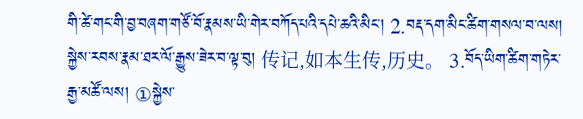གི་ཚེ་གང་གི་བྱ་བཞག་གཙོ་བོ་རྣམས་ཡི་གེར་བཀོད་པའི་དཔེ་ཆའི་མིང་། 2.བརྡ་དག་མིང་ཚིག་གསལ་བ་ལས། སྐྱེས་རབས་རྣམ་ཐར་ལོ་རྒྱུས་ཟེར་བ་ལྟ་བུ། 传记,如本生传,历史。 3.བོད་ཡིག་ཚིག་གཏེར་རྒྱ་མཚོ་ལས། ①སྐྱེས་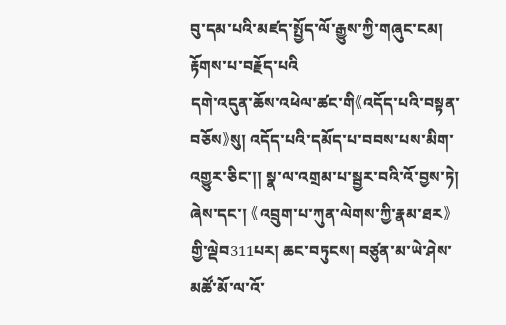བུ་དམ་པའི་མཛད་སྤྱོད་ལོ་རྒྱུས་ཀྱི་གཞུང་ངམ། རྟོགས་པ་བརྗོད་པའི
དགེ་འདུན་ཆོས་འཕེལ་ཚང་གི《འདོད་པའི་བསྟན་བཅོས》སུ། འདོད་པའི་དམོད་པ་བབས་པས་མིག་འགྱུར་ཅིང་།། སྣ་ལ་འགྲམ་པ་སྦྱར་བའི་འོ་བྱས་ཏེ། ཞེས་དང་། 《འབྲུག་པ་ཀུན་ལེགས་ཀྱི་རྣམ་ཐར》གྱི་ལྡེབ311པར། ཆང་བཏུངས། བཙུན་མ་ཡེ་ཤེས་མཚོ་མོ་ལ་འོ་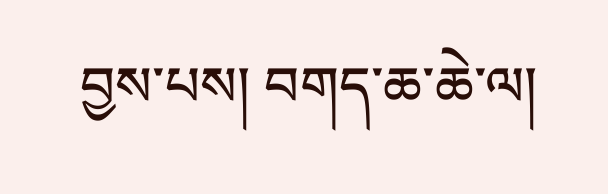བྱས་པས། བགད་ཆ་ཆེ་ལ།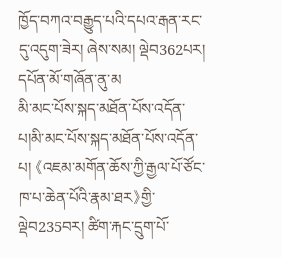ཁྱོད་བཀའ་བརྒྱུད་པའི་དཔའ་རྒན་རང་དུ་འདུག་ཟེར། ཞེས་སམ། ལྡེབ362པར། དཔོན་མོ་གཞོན་ནུ་མ
མི་མང་པོས་སྐད་མཐོན་པོས་འདོན་པ།མི་མང་པོས་སྐད་མཐོན་པོས་འདོན་པ། 《འཇམ་མགོན་ཆོས་ཀྱི་རྒྱལ་པོ་ཙོང་ཁ་པ་ཆེན་པོའི་རྣམ་ཐར》གྱི་ལྡེབ235བར། ཚིག་རྐང་དྲུག་པོ་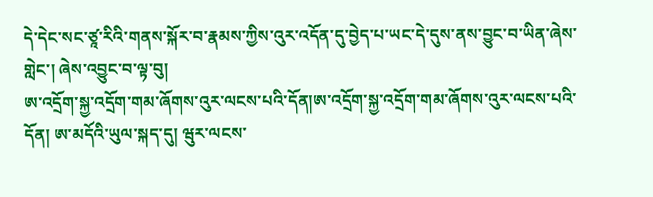དེ་དེང་སང་ཙཱ་རིའི་གནས་སྐོར་བ་རྣམས་ཀྱིས་འུར་འདོན་དུ་བྱེད་པ་ཡང་དེ་དུས་ནས་བྱུང་བ་ཡིན་ཞེས་གླེང་། ཞེས་འབྱུང་བ་ལྟ་བུ།
ཨ་འདྲོག་སྐྱ་འདྲོག་གམ་ཞོགས་འུར་ལངས་པའི་དོན།ཨ་འདྲོག་སྐྱ་འདྲོག་གམ་ཞོགས་འུར་ལངས་པའི་དོན། ཨ་མདོའི་ཡུལ་སྐད་དུ། ཝུར་ལངས་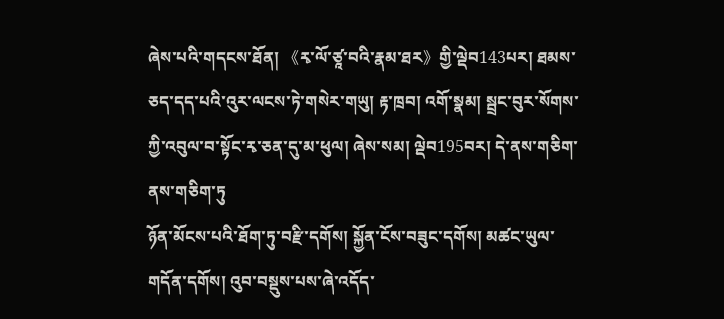ཞེས་པའི་གདངས་ཐོན། 《རྭ་ལོ་ཙཱ་བའི་རྣམ་ཐར》གྱི་ལྡེབ143པར། ཐམས་ཅད་དད་པའི་འུར་ལངས་ཏེ་གསེར་གཡུ། རྟ་ཁྲབ། འགོ་སྣམ། སྦྲང་བུར་སོགས་ཀྱི་འབུལ་བ་སྟོང་རྭ་ཅན་དུ་མ་ཕུལ། ཞེས་སམ། ལྡེབ195བར། དེ་ནས་གཅིག་ནས་གཅིག་ཏུ
ཉོན་མོངས་པའི་ཐོག་ཏུ་བརྫི་དགོས། སྐྱོན་ངོས་བཟུང་དགོས། མཚང་ཡུལ་གདོན་དགོས། འུབ་བསྡུས་པས་ཞེ་འདོད་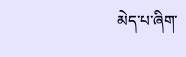མེད་པ་ཞིག་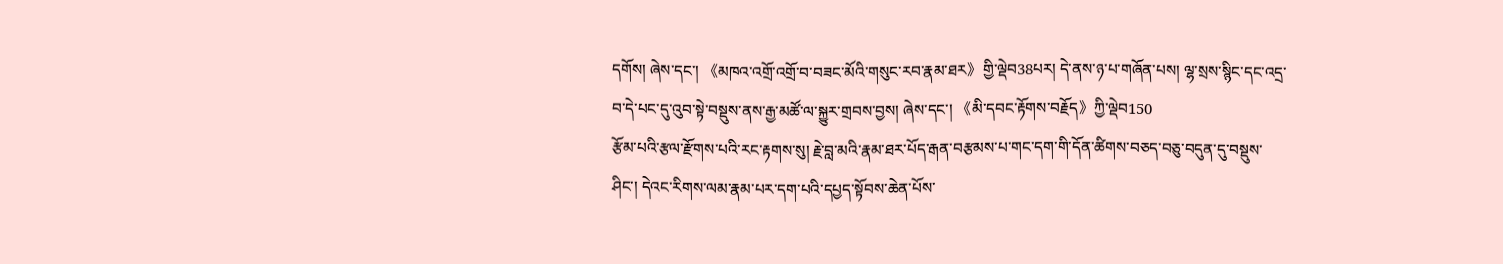དགོས། ཞེས་དང་། 《མཁའ་འགྲོ་འགྲོ་བ་བཟང་མོའི་གསུང་རབ་རྣམ་ཐར》གྱི་ལྡེབ38པར། དེ་ནས་ཉ་པ་གཞོན་པས། ལྷ་སྲས་སྙིང་དང་འདྲ་བ་དེ་པང་དུ་འུབ་སྟེ་བསྡུས་ནས་རྒྱ་མཚོ་ལ་སྐྱུར་གྲབས་བྱས། ཞེས་དང་། 《མི་དབང་རྟོགས་བརྗོད》ཀྱི་ལྡེབ150
རྩོམ་པའི་རྩལ་རྫོགས་པའི་རང་རྟགས་སུ། རྗེ་བླ་མའི་རྣམ་ཐར་པོད་རྒན་བརྩམས་པ་གང་དག་གི་དོན་ཚིགས་བཅད་བཅུ་བདུན་དུ་བསྡུས་ཤིང་། དེའང་རིགས་ལམ་རྣམ་པར་དག་པའི་དཔྱད་སྟོབས་ཆེན་པོས་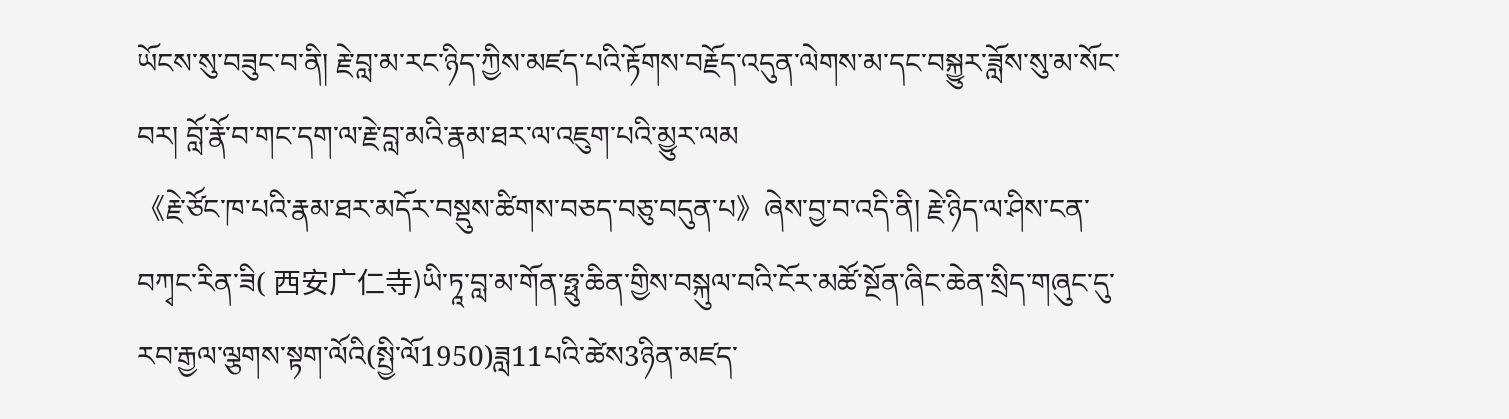ཡོངས་སུ་བཟུང་བ་ནི། རྗེ་བླ་མ་རང་ཉིད་ཀྱིས་མཛད་པའི་རྟོགས་བརྗོད་འདུན་ལེགས་མ་དང་བསྐྱུར་ཟློས་སུ་མ་སོང་བར། བློ་རྣོ་བ་གང་དག་ལ་རྗེ་བླ་མའི་རྣམ་ཐར་ལ་འཇུག་པའི་མྱུར་ལམ
《རྗེ་ཙོང་ཁ་པའི་རྣམ་ཐར་མདོར་བསྡུས་ཚིགས་བཅད་བཅུ་བདུན་པ》ཞེས་བྱ་བ་འདི་ནི། རྗེ་ཉིད་ལ་ཤིས་ངན་བཀྭང་རིན་ཟི( 西安广仁寺)ཡི་ཏཱ་བླ་མ་གོན་ཧྥུ་ཆིན་གྱིས་བསྐུལ་བའི་ངོར་མཚོ་སྔོན་ཞིང་ཆེན་སྲིད་གཞུང་དུ་རབ་རྒྱལ་ལྕགས་སྟག་ལོའི(སྤྱི་ལོ1950)ཟླ11པའི་ཚེས3ཉིན་མཛད་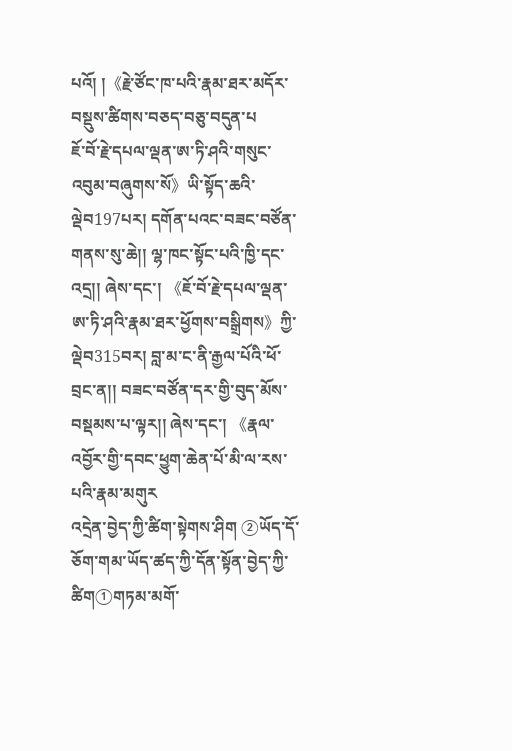པའོ། །《རྗེ་ཙོང་ཁ་པའི་རྣམ་ཐར་མདོར་བསྡུས་ཚིགས་བཅད་བཅུ་བདུན་པ
ཇོ་བོ་རྗེ་དཔལ་ལྡན་ཨ་ཏི་ཤའི་གསུང་འབུམ་བཞུགས་སོ》ཡི་སྟོད་ཆའི་ལྡེབ197པར། དགོན་པའང་བཟང་བཙོན་གནས་སུ་ཆེ།། ལྷ་ཁང་སྟོང་པའི་ཁྱི་དང་འདྲ།། ཞེས་དང་། 《ཇོ་བོ་རྗེ་དཔལ་ལྡན་ཨ་ཏི་ཤའི་རྣམ་ཐར་ཕྱོགས་བསྒྲིགས》ཀྱི་ལྡེབ315བར། བླ་མ་ང་ནི་རྒྱལ་པོའི་ཕོ་བྲང་ན།། བཟང་བཙོན་དར་གྱི་བུད་མོས་བསྡམས་པ་ལྟར།། ཞེས་དང་། 《རྣལ་འབྱོར་གྱི་དབང་ཕྱུག་ཆེན་པོ་མི་ལ་རས་པའི་རྣམ་མགུར
འདྲེན་བྱེད་ཀྱི་ཚིག་སྟེགས་ཤིག ②ཡོད་དོ་ཅོག་གམ་ཡོད་ཚད་ཀྱི་དོན་སྟོན་བྱེད་ཀྱི་ཚིག①གཏམ་མགོ་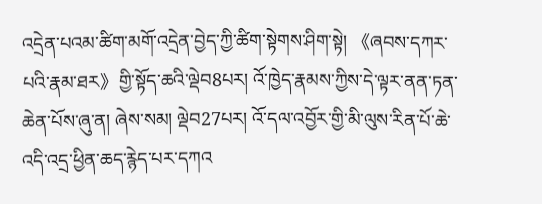འདྲེན་པའམ་ཚིག་མགོ་འདྲེན་བྱེད་ཀྱི་ཚིག་སྟེགས་ཤིག་སྟེ། 《ཞབས་དཀར་པའི་རྣམ་ཐར》གྱི་སྟོད་ཆའི་ལྡེབ8པར། འོ་ཁྱེད་རྣམས་ཀྱིས་དེ་ལྟར་ནན་ཏན་ཆེན་པོས་ཞུ་ན། ཞེས་སམ། ལྡེབ27པར། འོ་དལ་འབྱོར་གྱི་མི་ལུས་རིན་པོ་ཆེ་འདི་འདྲ་ཕྱིན་ཆད་རྙེད་པར་དཀའ